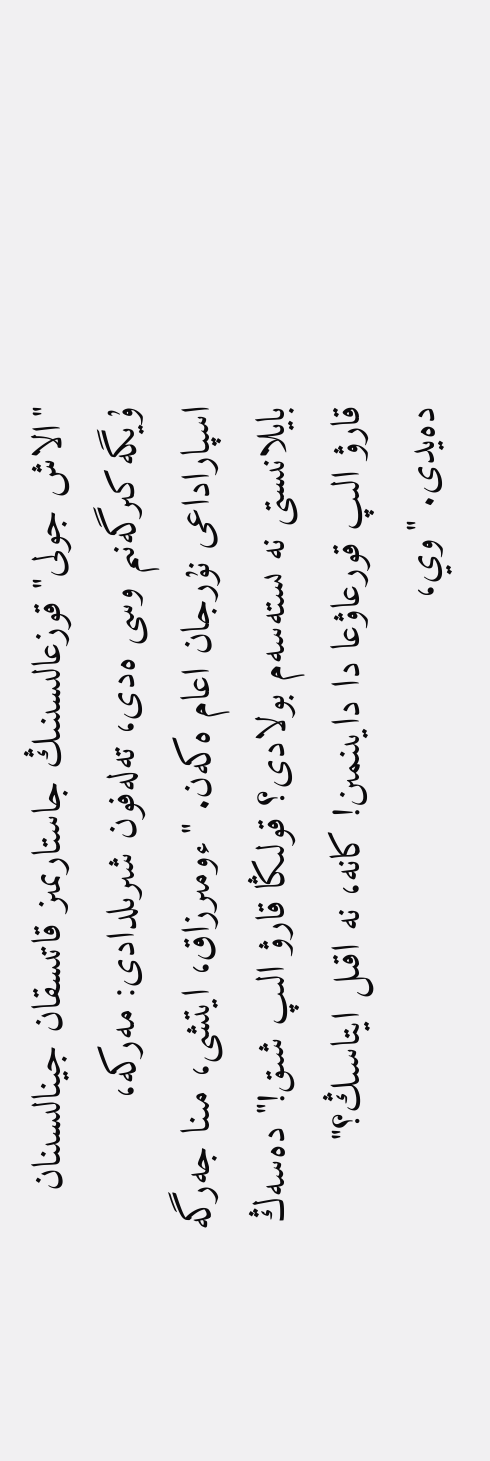"الاش جولى" قوزعالىسىنىڭ جاستارىمىز قاتىسقان جينالىسىنان ۇيگە كىرگەنىم وسى ەدى، تەلەفون شىرىلدادى: مەركە، اسپاراداعى نۇرجان اعام ەكەن. "ءومىرزاق، ايتشى، مىنا جەرگە بايلانىستى نە ىستەسەم بولادى؟ قولىڭا قارۋ الىپ شىق!" دەسەڭ قارۋ الىپ قورعاۋعا دا دايىنمىن! كانە، نە اقىل ايتاسىڭ؟" دەيدى. "وي،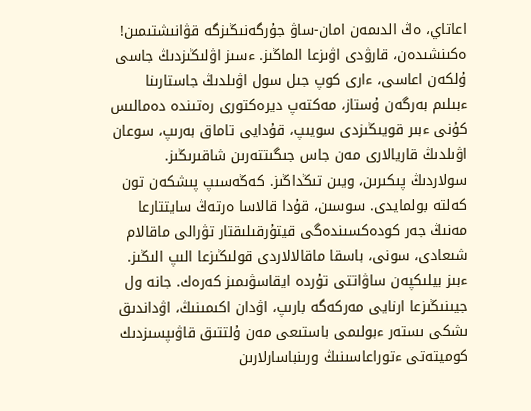اعاتاي، ەڭ الدىمەن امان-ساۋ جۇرگەنىڭىزگە قۋانىشتىمىن! ەكىنشىدەن، قارۋدى اۋىزعا الماڭىز. ءسىز اۋلىڭىزدىڭ جاسى ۇلكەن اعاسى، ءارى كوپ جىل سول اۋىلدىڭ جاستارىنا ءبىلىم بەرگەن ۇستاز، مەكتەپ ديرەكتورى رەتىندە دەمالىس كۇنى ءبىر قويىڭىزدى سويىپ، قۇدايى تاماق بەرىپ، سوعان اۋىلدىڭ قاريالارى مەن جاس جىگىتتەرىن شاقىرىڭىز. سولاردىڭ پىكىرىن، ويىن تىڭداڭىز. كەڭەسىپ پىشكەن تون كەلتە بولمايدى. سوسىن، قۇدا قالاسا ەرتەڭ سايتتارعا مەنىڭ جەر كودەكسىندەگى قيتۇرقىلىقتار تۋرالى ماقالام شىعادى، سونى، باسقا ماقالالاردى قولىڭىزعا الىپ الىڭىز. ءبىز بيلىكپەن ساۋاتتى تۇردە ايقاسۋىمىز كەرەك. جانە ول جيىنىڭىزعا ارنايى مەركەگە بارىپ، اۋدان اكىمىنىڭ، اۋداندىق ىشكى ىستەر ءبولىمى باستىعى مەن ۇلتتىق قاۋىپسىزدىك كوميتەتى ءتوراعاسىنىڭ ورىنباسارلارىن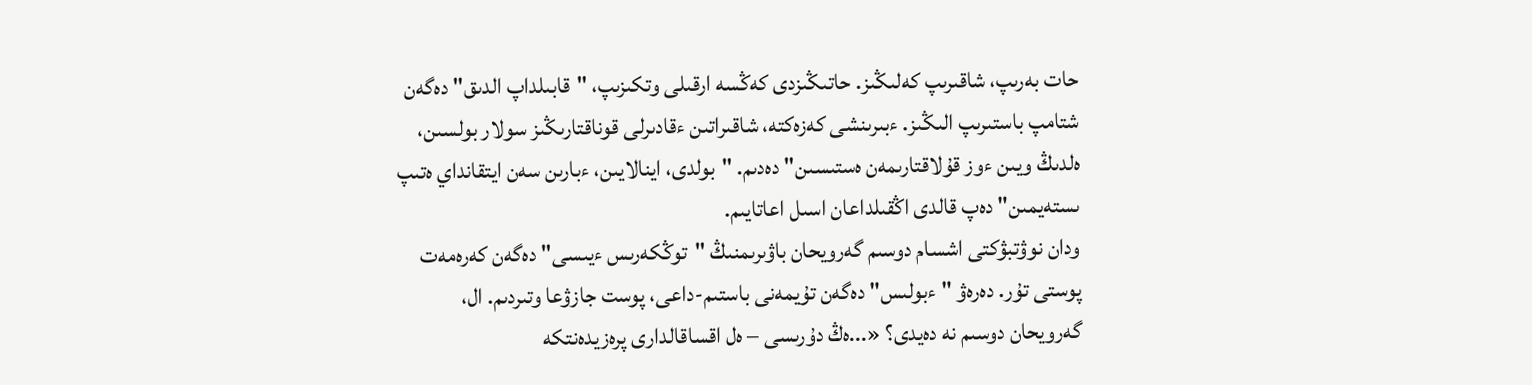حات بەرىپ، شاقىرىپ كەلىڭىز. حاتىڭىزدى كەڭسە ارقىلى وتكىزىپ، "قابىلداپ الدىق" دەگەن شتامپ باستىرىپ الىڭىز. ءبىرىنشى كەزەكتە، شاقىراتىن ءقادىرلى قوناقتارىڭىز سولار بولسىن، ەلدىڭ ويىن ءوز قۇلاقتارىمەن ەستىسىن" دەدىم. "بولدى، اينالايىن، ءبارىن سەن ايتقانداي ەتىپ ىستەيمىن" دەپ قالدى اڭقىلداعان اسىل اعاتايىم.
ودان نوۋتبۋكتى اشسام دوسىم گەرويحان باۋىرىمنىڭ "توڭكەرىس ءيىسى" دەگەن كەرەمەت پوستى تۇر. دەرەۋ "ءبولىس" دەگەن تۇيمەنى باستىم-داعى، پوست جازۋعا وتىردىم. ال، گەرويحان دوسىم نە دەيدى؟ «...ەڭ دۇرىسى – ەل اقساقالدارى پرەزيدەنتكە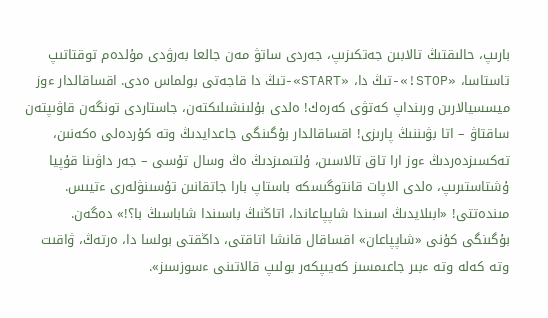بارىپ، حالىقتىڭ تالابىن جەتكىزىپ، جەردى ساتۋ مەن جالعا بەرۋدى مۇلدەم توقتاتىپ تاستاسا، «STOP!»-تىڭ دا، «START»-تىڭ دا قاجەتى بولماس ەدى. اقساقالدار ءوز ميسسيالارىن ورىنداپ كەتۋى كەرەك! ەلدى بۇلىنشىلىكتەن، جاستاردى تونگەن قاۋىپتەن ساقتاۋ – اتا بۋىننىڭ پارىزى! اقساقالدار بۇگىنگى جاعدايدىڭ وتە كۇردەلى ەكەنىن، تەكسىزدەردىڭ ءوز ارا تاق تالاسىن، ۇلتىمىزدىڭ ەڭ وسال تۇسى – جەر داۋىنا قۇپيا ۇشتاستىرىپ، ەلدى الاپات قانتوگىسكە باستاپ بارا جاتقانىن تۇسىنۋلەرى ءتيىس. مىندەتتى! «ابىلايدىڭ اسىندا شاپپاعاندا، اتاڭنىڭ باسىندا شاباسىڭ با؟!» دەگەن. بۇگىنگى كۇنى «شاپپاعان» اقساقال قانشا اتاقتى، داڭقتى بولسا دا، ەرتەڭ، ۋاقىت وتە كەلە وتە ءبىر جاعىمسىز كەيىپكەر بولىپ قالاتىنى ءسوزسىز».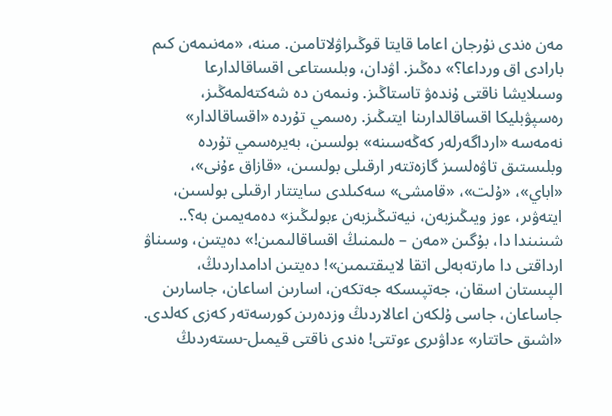مەن ەندى نۇرجان اعاما قايتا قوڭىراۋلاتامىن. مىنە، «مەنىمەن كىم بارادى اق ورداعا؟» دەڭىز. اۋدان، وبلىستاعى اقساقالدارعا وسىلايشا ناقتى ۇندەۋ تاستاڭىز. ونىمەن دە شەكتەلمەڭىز، رەسپۋبليكا اقساقالدارىنا ايتىڭىز. رەسمي تۇردە «اقساقالدار» نەمەسە «ارداگەرلەر كەڭەسىنە» بولسىن، بەيرەسمي تۇردە وبلىستىق تاۋەلسىز گازەتتەر ارقىلى بولسىن، «قازاق ءۇنى»، «اباي»، «ۇلت»، «قامشى» سەكىلدى سايتتار ارقىلى بولسىن، ايتەۋىر، ءوز ويىڭىزبەن، نيەتىڭىزبەن ءبولىڭىز» دەمەيمىن بە؟..
شىنىندا دا، بۇگىن «مەن – ەلىمنىڭ اقساقالىمىن!» دەيتىن، وسىناۋ ارداقتى دا مارتەبەلى اتقا لايىقتىمىن»! دەيتىن ادامداردىڭ، الپىستان اسقان، جەتپىسكە جەتكەن، اسارىن اساعان، جاسارىن جاساعان، جاسى ۇلكەن اعالاردىڭ وزدەرىن كورسەتەر كەزى كەلدى. «اشىق حاتتار» ءداۋىرى ءوتتى! ەندى ناقتى قيمىل-ىستەردىڭ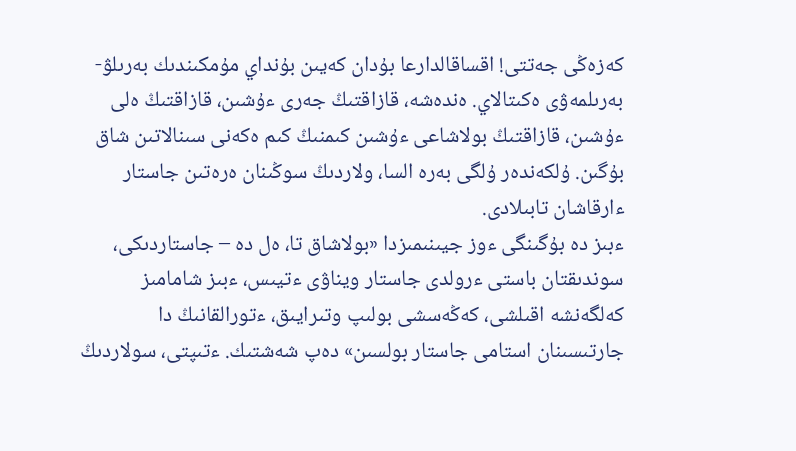كەزەڭى جەتتى! اقساقالدارعا بۇدان كەيىن بۇنداي مۇمكىندىك بەرىلۋ-بەرىلمەۋى ەكىتالاي. ەندەشە، قازاقتىڭ جەرى ءۇشىن، قازاقتىڭ ەلى ءۇشىن، قازاقتىڭ بولاشاعى ءۇشىن كىمنىڭ كىم ەكەنى سىنالاتىن شاق بۇگىن. ۇلكەندەر ۇلگى بەرە السا، ولاردىڭ سوڭىنان ەرەتىن جاستار ءارقاشان تابىلادى.
ءبىز دە بۇگىنگى ءوز جيىنىمىزدا «بولاشاق تا، ەل دە – جاستاردىكى، سوندىقتان باستى ءرولدى جاستار ويناۋى ءتيىس، ءبىز شامامىز كەلگەنشە اقىلشى، كەڭەسشى بولىپ وتىرايىق، ءتورالقانىڭ دا جارتىسىنان استامى جاستار بولسىن» دەپ شەشتىك. ءتىپتى، سولاردىڭ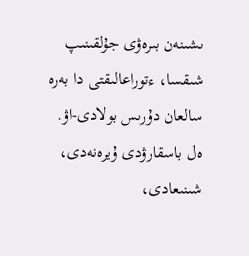ىشىنەن بىرەۋى جۇلقىنىپ شىقسا، ءتوراعالىقتى دا بەرە سالعان دۇرىس بولادى-اۋ. ەل باسقارۋدى ۇيرەنەدى، شىنىعادى،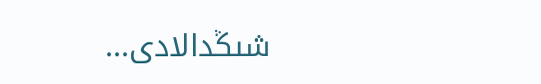شىڭدالادى...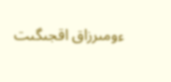ءومىرزاق اقجىگىت